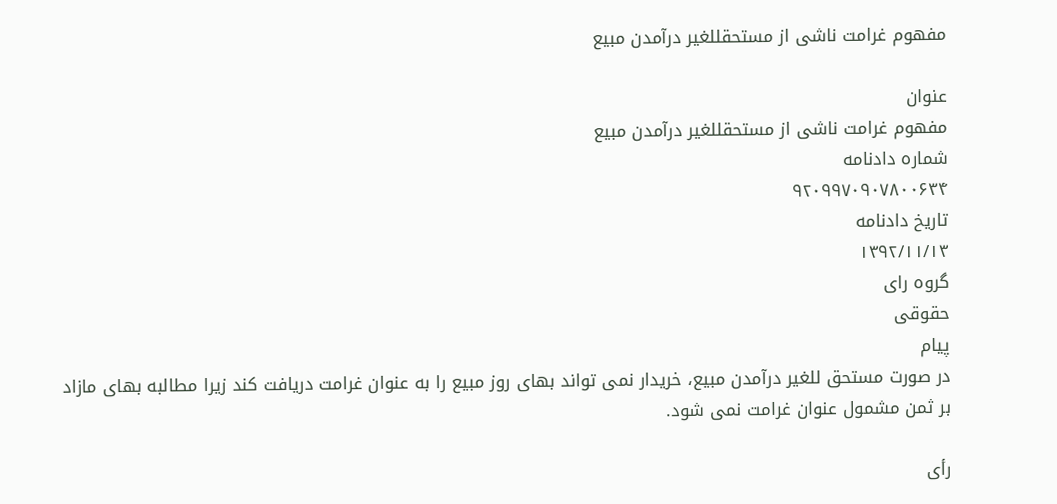مفهوم غرامت ناشی از مستحقللغیر درآمدن مبیع

عنوان
مفهوم غرامت ناشی از مستحقللغیر درآمدن مبیع
شماره دادنامه
۹۲۰۹۹۷۰۹۰۷۸۰۰۶۳۴
تاریخ دادنامه
۱۳۹۲/۱۱/۱۳
گروه رای
حقوقی
پیام
در صورت مستحق للغیر درآمدن مبیع، خریدار نمی تواند بهای روز مبیع را به عنوان غرامت دریافت کند زیرا مطالبه بهای مازاد بر ثمن مشمول عنوان غرامت نمی شود.

رأی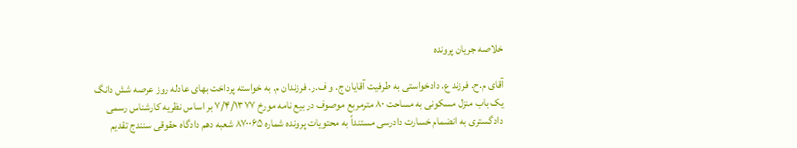خلاصه جریان پرونده

آقای م.ح. فرزند ع. دادخواستی به طرفیت آقایان ج. و ف.ر. فرزندان م. به خواسته پرداخت بهای عادله روز عرصه شش دانگ یک باب منزل مسکونی به مساحت ۸۰ مترمربع موصوف در بیع نامه مورخ ۷/۴/۱۳۷۷ بر اساس نظریه کارشناس رسمی دادگستری به انضمام خسارت دادرسی مستنداً به محتویات پرونده شماره ۸۷۰۰۶۵ شعبه دهم دادگاه حقوقی سنندج تقدیم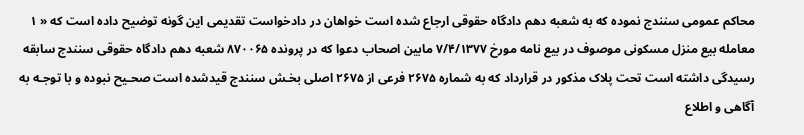محاکم عمومی سنندج نموده که به شعبه دهم دادگاه حقوقی ارجاع شده است خواهان در دادخواست تقدیمی این گونه توضیح داده است که « ۱ معامله بیع منزل مسکونی موصوف در بیع نامه مورخ ۷/۴/۱۳۷۷ مابین اصحاب دعوا که در پرونده ۸۷۰۰۶۵ شعبه دهم دادگاه حقوقی سنندج سابقه رسیدگی داشته است تحت پلاک مذکور در قرارداد که به شماره ۲۶۷۵ فرعی از ۲۶۷۵ اصلی بخـش سنندج قیدشده است صحـیح نبوده و با توجـه به آگاهی و اطلاع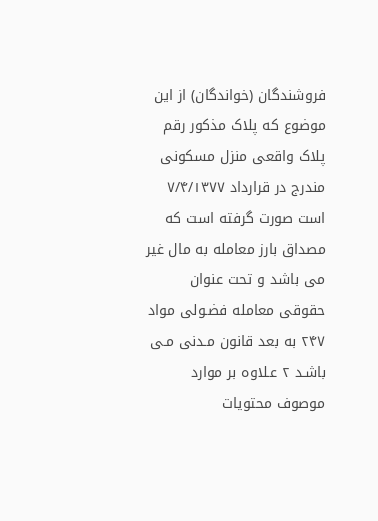فروشندگان (خواندگان) از این موضوع که پلاک مذکور رقم پلاک واقعی منزل مسکونی مندرج در قرارداد ۷/۴/۱۳۷۷ است صورت گرفته است که مصداق بارز معامله به مال غیر می باشد و تحت عنوان حقوقی معامله فضـولی مواد ۲۴۷ به بعد قانون مـدنی مـی باشـد ۲ عـلاوه بر موارد موصوف محتویات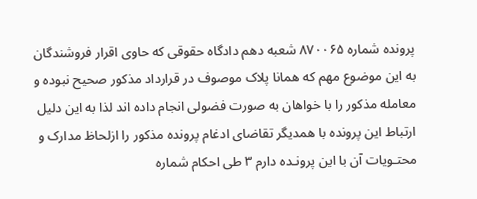پرونده شماره ۸۷۰۰۶۵ شعبه دهم دادگاه حقوقی که حاوی اقرار فروشندگان به این موضوع مهم که همانا پلاک موصوف در قرارداد مذکور صحیح نبوده و معامله مذکور را با خواهان به صورت فضولی انجام داده اند لذا به این دلیل ارتباط این پرونده با همدیگر تقاضای ادغام پرونده مذکور را ازلحاظ مدارک و محتـویات آن با این پرونـده دارم ۳ طی احکام شماره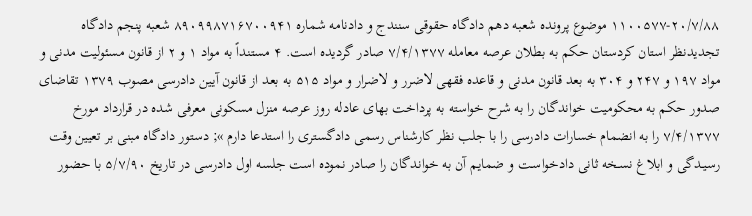۱۱۰۰۵۷۷-۲۰/۷/۸۸ موضوع پرونده شعبه دهم دادگاه حقوقی سنندج و دادنامه شماره ۸۹۰۹۹۸۷۱۶۷۰۰۹۴۱ شعبه پنجم دادگاه تجدیدنظر استان کردستان حکم به بطلان عرصه معامله ۷/۴/۱۳۷۷ صادر گردیده است. ۴ مستنداً به مواد ۱ و ۲ از قانون مسئولیت مدنی و مواد ۱۹۷ و ۲۴۷ و ۳۰۴ به بعد قانون مدنی و قاعده فقهی لاضرر و لاضرار و مواد ۵۱۵ به بعد از قانون آیین دادرسی مصوب ۱۳۷۹ تقاضای صدور حکم به محکومیت خواندگان را به شرح خواسته به پرداخت بهای عادله روز عرصه منزل مسکونی معرفی شده در قرارداد مورخ ۷/۴/۱۳۷۷ را به انضمام خسارات دادرسی را با جلب نظر کارشناس رسمی دادگستری را استدعا دارم »; دستور دادگاه مبنی بر تعیین وقت رسیـدگی و ابلاغ نسـخه ثانی دادخواسـت و ضمایم آن به خواندگان را صادر نموده است جلسه اول دادرسی در تاریخ ۵/۷/۹۰ با حضور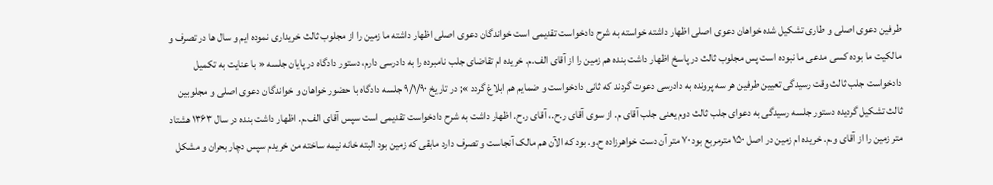طرفین دعوی اصلی و طاری تشکیل شده خواهان دعوی اصلی اظهار داشته خواسته به شرح دادخواست تقدیمی است خواندگان دعوی اصلی اظهار داشته ما زمین را از مجلوب ثالث خریداری نموده ایم و سال ها در تصرف و مالکیت ما بوده کسی مدعی ما نبوده است پس مجلوب ثالث در پاسخ اظهار داشت بنده هم زمین را از آقای الف.م. خریده ام تقاضای جلب نامبرده را به دادرسی دارم، دستور دادگاه در پایان جلسه « با عنایت به تکمیل دادخواست جلب ثالث وقت رسیدگی تعیین طرفین هر سه پرونده به دادرسی دعوت گردند که ثانی دادخواست و ضمایم هم ابلاغ گردد »; در تاریخ ۹/۱/۹۰ جلسه دادگاه با حضور خواهان و خواندگان دعوی اصلی و مجلوبین ثالث تشکیل گردیده دستور جلسه رسیدگی به دعوای جلب ثالث دوم یعنی جلب آقای م. از سوی آقای ر.ح.، آقای ر.ح. اظهار داشت به شرح دادخواست تقدیمی است سپس آقای الف.م. اظهار داشت بنده در سال ۱۳۶۳ هشتاد متر زمین را از آقای و.م. خریده ام زمین در اصل ۱۵۰ مترمربع بود ۷۰ متر آن دست خواهرزاده ح.و. بود که الآن هم مالک آنجاست و تصرف دارد مابقی که زمین بود البته خانه نیمه ساخته من خریدم سپس دچار بحران و مشکل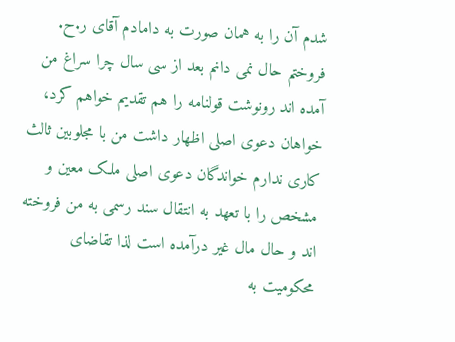شدم آن را به همان صورت به دامادم آقای ر.ح. فروختم حال نمی دانم بعد از سی سال چرا سراغ من آمده اند رونوشت قولنامه را هم تقدیم خواهم کرد، خواهان دعوی اصلی اظهار داشت من با مجلوبین ثالث کاری ندارم خواندگان دعوی اصلی ملک معین و مشخص را با تعهد به انتقال سند رسمی به من فروخته اند و حال مال غیر درآمده است لذا تقاضای محکومیت به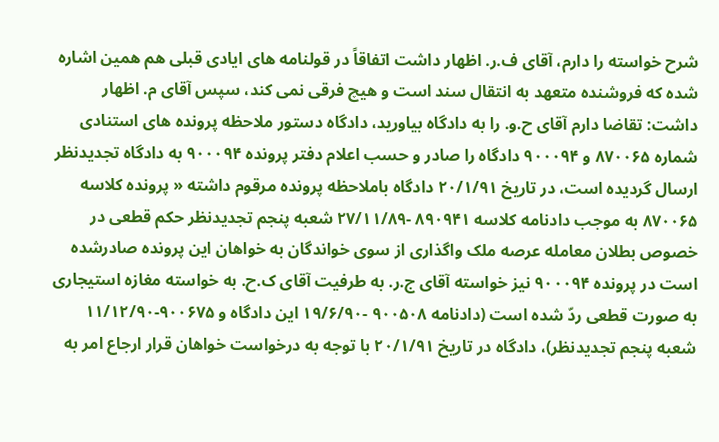شرح خواسته را دارم، آقای ف.ر. اظهار داشت اتفاقاً در قولنامه های ایادی قبلی هم همین اشاره شده که فروشنده متعهد به انتقال سند است و هیچ فرقی نمی کند، سپس آقای م. اظهار داشت: تقاضا دارم آقای ح.و. را به دادگاه بیاورید، دادگاه دستور ملاحظه پرونده های استنادی شماره ۸۷۰۰۶۵ و ۹۰۰۰۹۴ دادگاه را صادر و حسب اعلام دفتر پرونده ۹۰۰۰۹۴ به دادگاه تجدیدنظر ارسال گردیده است، در تاریخ ۲۰/۱/۹۱ دادگاه باملاحظه پرونده مرقوم داشته « پرونده کلاسه ۸۷۰۰۶۵ به موجب دادنامه کلاسه ۸۹۰۹۴۱ -۲۷/۱۱/۸۹ شعبه پنجم تجدیدنظر حکم قطعی در خصوص بطلان معامله عرصه ملک واگذاری از سوی خواندگان به خواهان این پرونده صادرشده است در پرونده ۹۰۰۰۹۴ نیز خواسته آقای ج.ر. به طرفیت آقای ک.ح. به خواسته مغازه استیجاری به صورت قطعی ردّ شده است (دادنامه ۹۰۰۵۰۸ -۱۹/۶/۹۰ این دادگاه و ۹۰۰۶۷۵-۱۱/۱۲/۹۰ شعبه پنجم تجدیدنظر)، دادگاه در تاریخ ۲۰/۱/۹۱ با توجه به درخواست خواهان قرار ارجاع امر به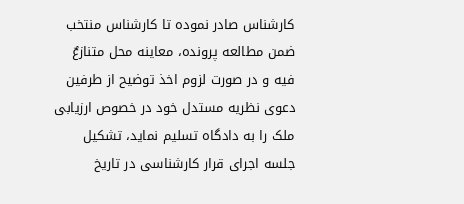کارشناس صادر نموده تا کارشناس منتخب ضمن مطالعه پرونده، معاینه محل متنازعٌ فیه و در صورت لزوم اخذ توضیح از طرفین دعوی نظریه مستدل خود در خصوص ارزیابی ملک را به دادگاه تسلیم نماید، تشکیل جلسه اجرای قرار کارشناسی در تاریخ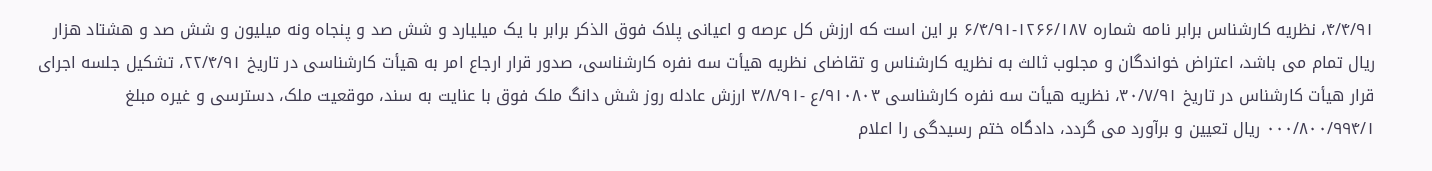۴/۴/۹۱، نظریه کارشناس برابر نامه شماره ۱۲۶۶/۱۸۷-۶/۴/۹۱ بر این است که ارزش کل عرصه و اعیانی پلاک فوق الذکر برابر با یک میلیارد و شش صد و پنجاه ونه میلیون و شش صد و هشتاد هزار ریال تمام می باشد، اعتراض خواندگان و مجلوب ثالث به نظریه کارشناس و تقاضای نظریه هیأت سه نفره کارشناسی، صدور قرار ارجاع امر به هیأت کارشناسی در تاریخ ۲۲/۴/۹۱، تشکیل جلسه اجرای قرار هیأت کارشناس در تاریخ ۳۰/۷/۹۱، نظریه هیأت سه نفره کارشناسی ۹۱۰۸۰۳/ع -۳/۸/۹۱ ارزش عادله روز شش دانگ ملک فوق با عنایت به سند، موقعیت ملک، دسترسی و غیره مبلغ ۰۰۰/۸۰۰/۹۹۴/۱ ریال تعیین و برآورد می گردد، دادگاه ختم رسیدگی را اعلام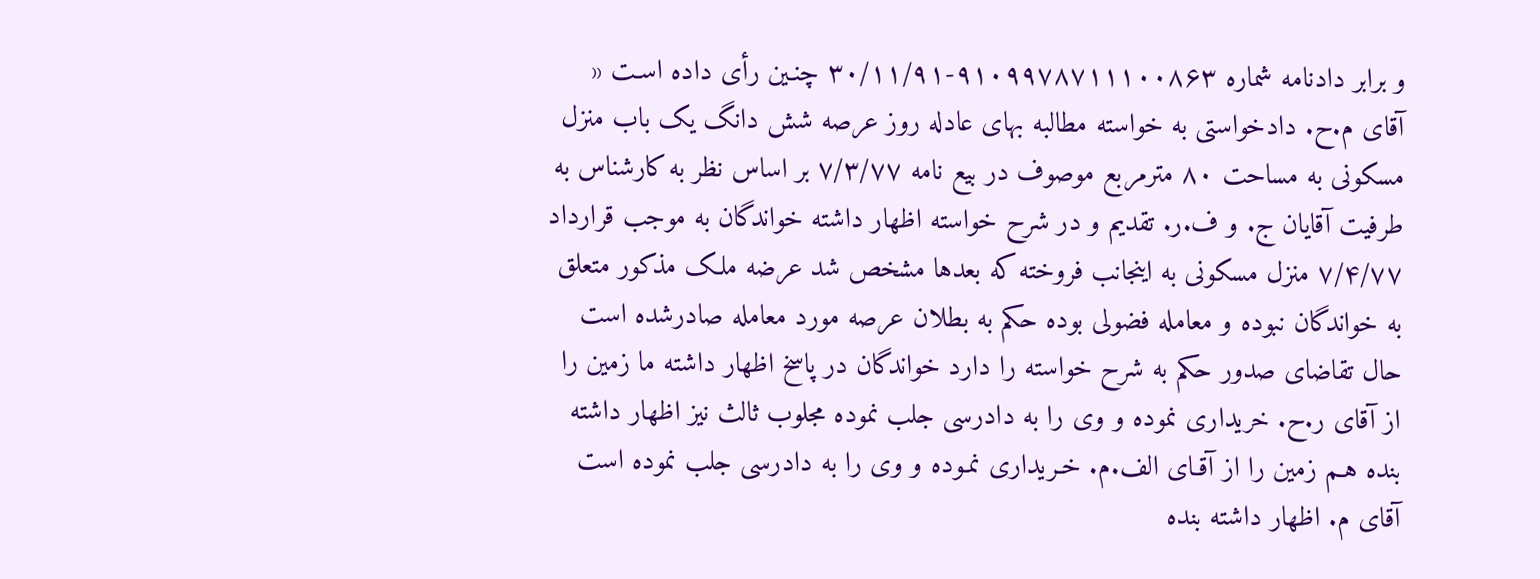و برابر دادنامه شماره ۹۱۰۹۹۷۸۷۱۱۱۰۰۸۶۳-۳۰/۱۱/۹۱ چنـین رأی داده اسـت « آقای م.ح. دادخواستی به خواسته مطالبه بهای عادله روز عرصه شش دانگ یک باب منزل مسکونی به مساحت ۸۰ مترمربع موصوف در بیع نامه ۷/۳/۷۷ بر اساس نظر به کارشناس به طرفیت آقایان ج. و ف.ر. تقدیم و در شرح خواسته اظهار داشته خواندگان به موجب قرارداد ۷/۴/۷۷ منزل مسکونی به اینجانب فروخته که بعدها مشخص شد عرضه ملک مذکور متعلق به خواندگان نبوده و معامله فضولی بوده حکم به بطلان عرصه مورد معامله صادرشده است حال تقاضای صدور حکم به شرح خواسته را دارد خواندگان در پاسخ اظهار داشته ما زمین را از آقای ر.ح. خریداری نموده و وی را به دادرسی جلب نموده مجلوب ثالث نیز اظهار داشته بنده هـم زمین را از آقـای الف.م. خـریداری نمـوده و وی را به دادرسی جلب نموده است آقای م. اظهار داشته بنده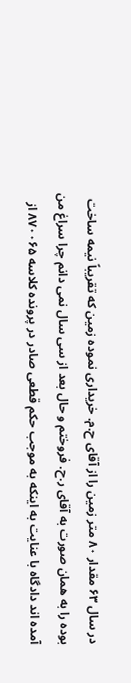در سال ۶۳ مقدار ۸۰ متر زمین را از آقای ح.م. خریداری نموده زمین که تقریباً نیمه ساخت بوده را به همان صورت به آقای ر.ح. فروختم و حال بعد از سی سال نمی دانم چرا سراغ من آمده اند دادگاه با عنایت به اینکه به موجب حکم قطعی صادر در پرونده کلاسه ۸۷۰۰۶۵ از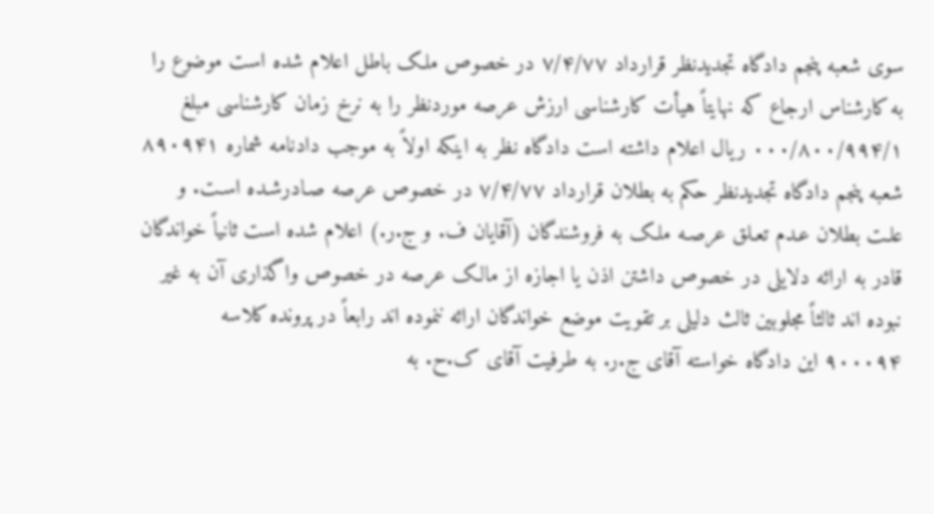سوی شعبه پنجم دادگاه تجدیدنظر قرارداد ۷/۴/۷۷ در خصوص ملک باطل اعلام شده است موضوع را به کارشناس ارجاع که نهایتاً هیأت کارشناسی ارزش عرصه موردنظر را به نرخ زمان کارشناسی مبلغ ۰۰۰/۸۰۰/۹۹۴/۱ ریال اعلام داشته است دادگاه نظر به اینکه اولاً به موجب دادنامه شماره ۸۹۰۹۴۱ شعبه پنجم دادگاه تجدیدنظر حکم به بطلان قرارداد ۷/۴/۷۷ در خصوص عرصه صـادرشـده اسـت. و علـت بطلان عـدم تعـلق عرصـه ملـک به فروشندگان (آقایان ف. و ج.ر.) اعلام شده است ثانیاً خواندگان قادر به ارائه دلایلی در خصوص داشتن اذن یا اجازه از مالک عرصه در خصوص واگذاری آن به غیر نبوده اند ثالثاً مجلوبین ثالث دلیلی بر تقویت موضع خواندگان ارائه ننموده اند رابعاً در پرونده کلاسه ۹۰۰۰۹۴ این دادگاه خواسته آقای ج.ر. به طرفیت آقای ک.ح. به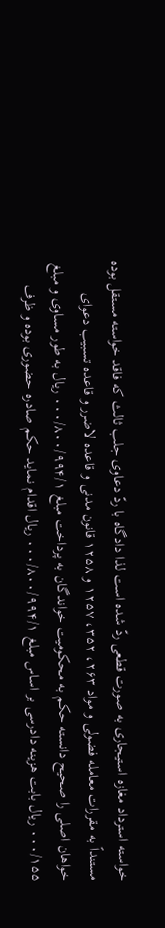خواسته استرداد مغازه استیجاری به صورت قطعی ردّ شده است لذا دادگاه با ردّ دعاوی جلب ثالث که فاقد خواسته مستقل بوده مستنداً به مقررات معامله فضولی و مواد ۲۶۳، ۳۵۲، ۱۲۵۷ و ۱۲۵۸ قانون مدنی و قاعده لاضرر و قاعده تسبیب دعوای خواهان اصلی را صحیح دانسته حکم به محکومیت خواندگان به پرداخت مبلغ ۰۰۰/۸۰۰/۹۹۴/۱ ریال به طور مساوی و مبلغ ۰۰۰/۱۵۵ ریال بابت هزینه دادرسی بر اساس مبلغ ۰۰۰/۸۰۰/۹۹۴/۱ ریال اقدام نماید حکم صادره حضوری بوده و ظرف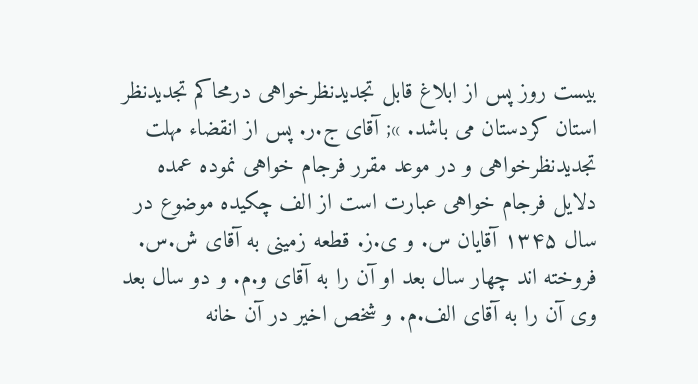بیست روز پس از ابلاغ قابل تجدیدنظرخواهی درمحاکم تجدیدنظر استان کردستان می باشد. »; آقای ج.ر. پس از انقضاء مهلت تجدیدنظرخواهی و در موعد مقرر فرجام خواهی نموده عمده دلایل فرجام خواهی عبارت است از الف چکیده موضوع در سال ۱۳۴۵ آقایان س. و ی.ز. قطعه زمینی به آقای ش.س. فروخته اند چهار سال بعد او آن را به آقای و.م. و دو سال بعد وی آن را به آقای الف.م. و شخص اخیر در آن خانه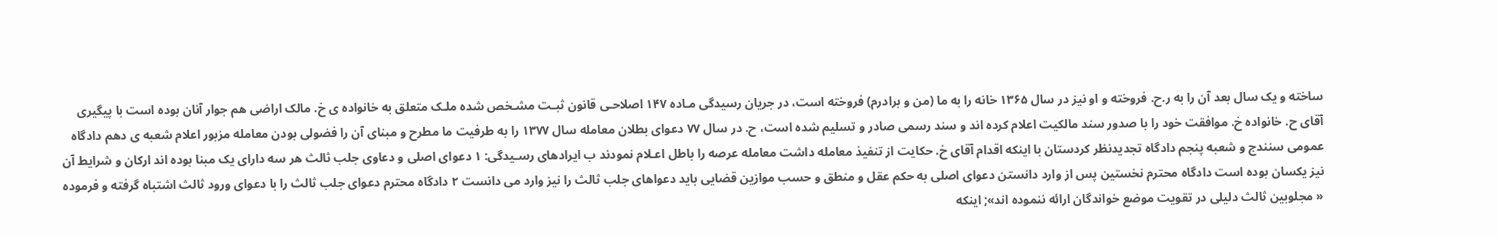ساخته و یک سال بعد آن را به ر.ح. فروخته و او نیز در سال ۱۳۶۵ خانه را به ما (من و برادرم) فروخته است، در جریان رسیدگی مـاده ۱۴۷ اصلاحـی قانون ثبـت مشـخص شده ملـک متعلق به خانواده ی خ. مالک اراضی هم جوار آنان بوده است با پیگیری آقای ح. خانواده خ. موافقت خود را با صدور سند مالکیت اعلام کرده اند و سند رسمی صادر و تسلیم شده است، ح. در سال ۷۷ دعوای بطلان معامله سال ۱۳۷۷ را به طرفیت ما مطرح و مبنای آن را فضولی بودن معامله مزبور اعلام شعبه ی دهم دادگاه عمومی سنندج و شعبه پنجم دادگاه تجدیدنظر کردستان با اینکه اقدام آقای خ. حکایت از تنفیذ معامله داشت معامله عرصه را باطل اعـلام نمودند ب ایرادهای رسـیدگی: ۱ دعوای اصلی و دعاوی جلب ثالث هر سه دارای یک مبنا بوده اند ارکان و شرایط آن نیز یکسان بوده است دادگاه محترم نخستین پس از وارد دانستن دعوای اصلی به حکم عقل و منطق و حسب موازین قضایی باید دعواهای جلب ثالث را نیز وارد می دانست ۲ دادگاه محترم دعوای جلب ثالث را با دعوای ورود ثالث اشتباه گرفته و فرموده « مجلوبین ثالث دلیلی در تقویت موضع خواندگان ارائه ننموده اند»; اینکه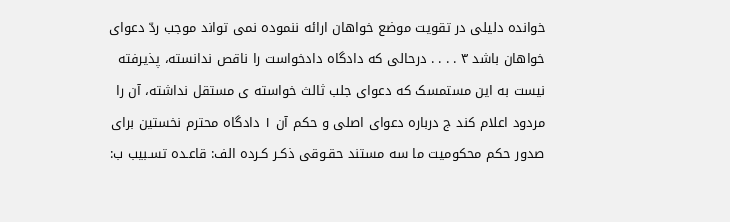خوانده دلیلی در تقویت موضع خواهان ارائه ننموده نمی تواند موجب ردّ دعوای خواهان باشد ۳ . . . . درحالی که دادگاه دادخواست را ناقص ندانسته، پذیرفته نیست به این مستمسک که دعوای جلب ثالث خواسته ی مستقل نداشته، آن را مردود اعلام کند ج درباره دعوای اصلی و حکم آن ۱ دادگاه محترم نخستین برای صدور حکم محکومیت ما سه مستند حقـوقی ذکـر کـرده الف: قاعـده تسـبیب ب: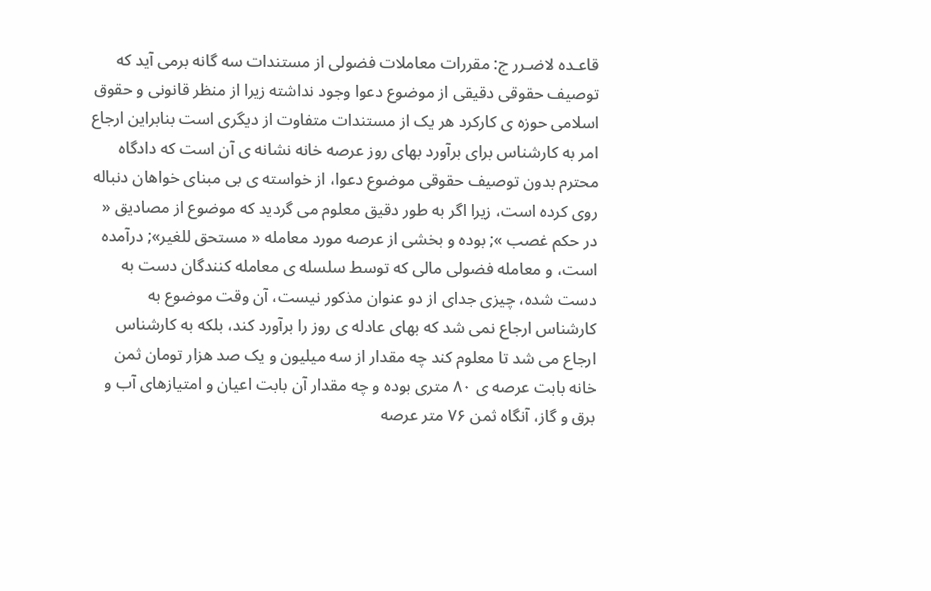قاعـده لاضـرر ج: مقررات معاملات فضولی از مستندات سه گانه برمی آید که توصیف حقوقی دقیقی از موضوع دعوا وجود نداشته زیرا از منظر قانونی و حقوق اسلامی حوزه ی کارکرد هر یک از مستندات متفاوت از دیگری است بنابراین ارجاع امر به کارشناس برای برآورد بهای روز عرصه خانه نشانه ی آن است که دادگاه محترم بدون توصیف حقوقی موضوع دعوا، از خواسته ی بی مبنای خواهان دنباله روی کرده است، زیرا اگر به طور دقیق معلوم می گردید که موضوع از مصادیق « در حکم غصب »; بوده و بخشی از عرصه مورد معامله « مستحق للغیر»; درآمده است، و معامله فضولی مالی که توسط سلسله ی معامله کنندگان دست به دست شده، چیزی جدای از دو عنوان مذکور نیست، آن وقت موضوع به کارشناس ارجاع نمی شد که بهای عادله ی روز را برآورد کند، بلکه به کارشناس ارجاع می شد تا معلوم کند چه مقدار از سه میلیون و یک صد هزار تومان ثمن خانه بابت عرصه ی ۸۰ متری بوده و چه مقدار آن بابت اعیان و امتیازهای آب و برق و گاز، آنگاه ثمن ۷۶ متر عرصه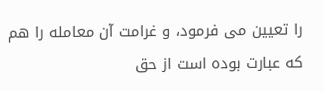را تعیین می فرمود، و غرامت آن معامله را هم که عبارت بوده است از حق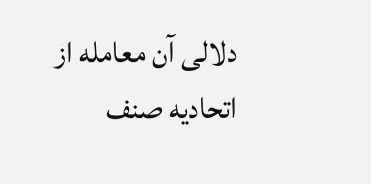دلالی آن معامله از اتحادیه صنف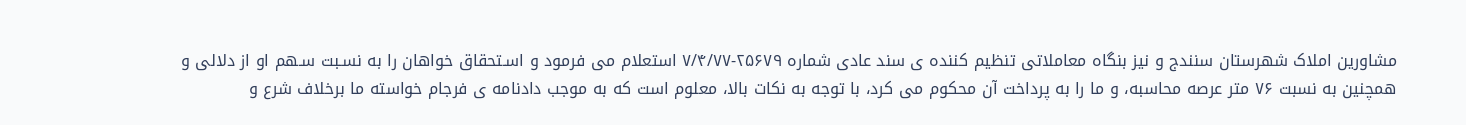مشاورین املاک شهرستان سنندج و نیز بنگاه معاملاتی تنظیم کننده ی سند عادی شماره ۲۵۶۷۹-۷/۴/۷۷ استعلام می فرمود و اسـتحقاق خواهان را به نسـبت سـهم او از دلالی و همچنین به نسبت ۷۶ متر عرصه محاسبه، و ما را به پرداخت آن محکوم می کرد، با توجه به نکات بالا، معلوم است که به موجب دادنامه ی فرجام خواسته ما برخلاف شرع و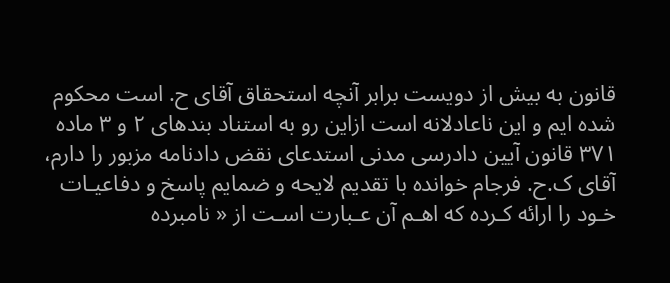قانون به بیش از دویست برابر آنچه استحقاق آقای ح. است محکوم شده ایم و این ناعادلانه است ازاین رو به استناد بندهای ۲ و ۳ ماده ۳۷۱ قانون آیین دادرسی مدنی استدعای نقض دادنامه مزبور را دارم، آقای ک.ح. فرجام خوانده با تقدیم لایحه و ضمایم پاسخ و دفاعیـات خـود را ارائه کـرده که اهـم آن عـبارت اسـت از « نامبرده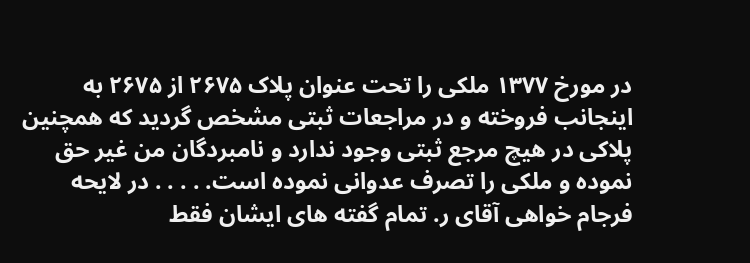در مورخ ۱۳۷۷ ملکی را تحت عنوان پلاک ۲۶۷۵ از ۲۶۷۵ به اینجانب فروخته و در مراجعات ثبتی مشخص گردید که همچنین پلاکی در هیچ مرجع ثبتی وجود ندارد و نامبردگان من غیر حق نموده و ملکی را تصرف عدوانی نموده است. . . . . در لایحه فرجام خواهی آقای ر. تمام گفته های ایشان فقط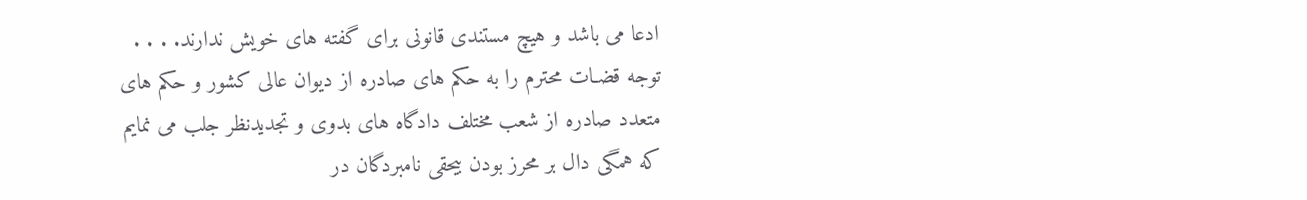ادعا می باشد و هیچ مستندی قانونی برای گفته های خویش ندارند. . . . توجه قضـات محترم را به حکم های صادره از دیوان عالی کشور و حکم های متعدد صادره از شعب مختلف دادگاه های بدوی و تجدیدنظر جلب می نمایم که همگی دال بر محرز بودن بیحقی نامبردگان در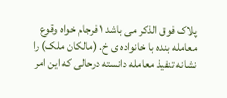پلاک فوق الذکر می باشد ۱ فرجام خواه وقوع معامله بنده با خانواده ی خ. (مالکان ملک) را نشانه تنفیذ معامله دانسته درحالی که این امر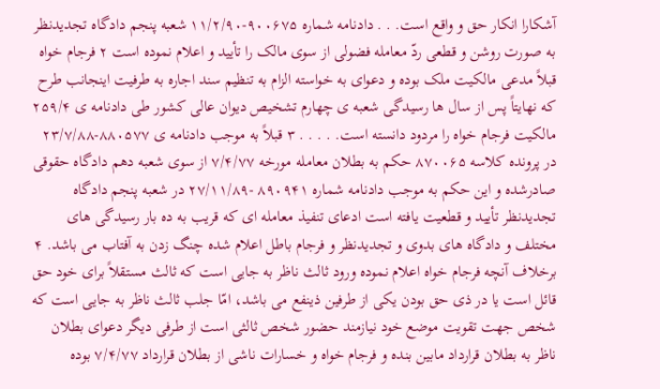آشکارا انکار حق و واقع است. . . دادنامه شماره ۹۰۰۶۷۵-۱۱/۲/۹۰ شعبه پنجم دادگاه تجدیدنظر به صورت روشن و قطعی ردّ معامله فضولی از سوی مالک را تأیید و اعلام نموده است ۲ فرجام خواه قبلاً مدعی مالکیت ملک بوده و دعوای به خواسته الزام به تنظیم سند اجاره به طرفیت اینجانب طرح که نهایتاً پس از سال ها رسیدگی شعبه ی چهارم تشخیص دیوان عالی کشور طی دادنامه ی ۲۵۹/۴ مالکیت فرجام خواه را مردود دانسته است. . . . . ۳ قبلاً به موجب دادنامه ی ۸۸۰۵۷۷-۲۳/۷/۸۸ در پرونده کلاسه ۸۷۰۰۶۵ حکم به بطلان معامله مورخه ۷/۴/۷۷ از سوی شعبه دهم دادگاه حقوقی صادرشده و این حکم به موجب دادنامه شماره ۸۹۰۹۴۱ -۲۷/۱۱/۸۹ در شعبه پنجم دادگاه تجدیدنظر تأیید و قطعیت یافته است ادعای تنفیذ معامله ای که قریب به ده بار رسیدگی های مختلف و دادگاه های بدوی و تجدیدنظر و فرجام باطل اعلام شده چنگ زدن به آفتاب می باشد. ۴ برخلاف آنچه فرجام خواه اعلام نموده ورود ثالث ناظر به جایی است که ثالث مستقلاً برای خود حق قائل است یا در ذی حق بودن یکی از طرفین ذینفع می باشد، امّا جلب ثالث ناظر به جایی است که شخص جهت تقویت موضع خود نیازمند حضور شخص ثالثی است از طرفی دیگر دعوای بطلان ناظر به بطلان قرارداد مابین بنده و فرجام خواه و خسارات ناشی از بطلان قرارداد ۷/۴/۷۷ بوده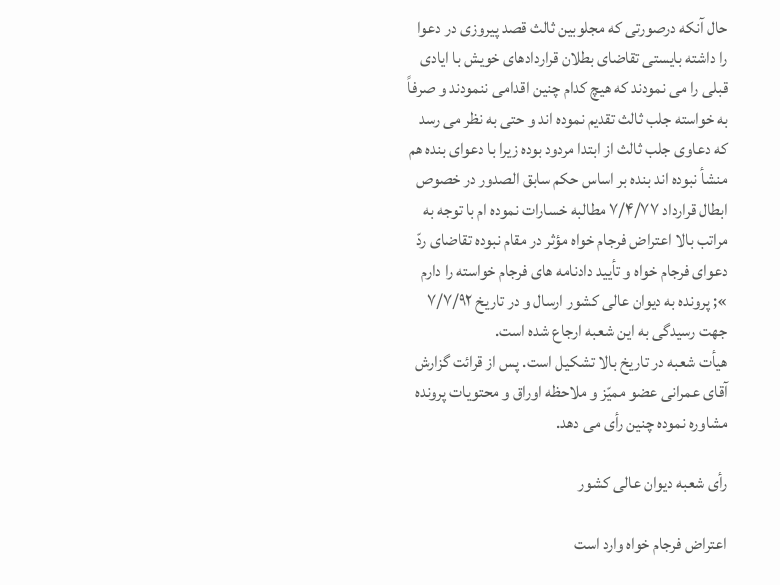حال آنکه درصورتی که مجلوبین ثالث قصد پیروزی در دعوا را داشته بایستی تقاضای بطلان قراردادهای خویش با ایادی قبلی را می نمودند که هیچ کدام چنین اقدامی ننمودند و صرفاً به خواسته جلب ثالث تقدیم نموده اند و حتی به نظر می رسد که دعاوی جلب ثالث از ابتدا مردود بوده زیرا با دعوای بنده هم منشأ نبوده اند بنده بر اساس حکم سابق الصدور در خصوص ابطال قرارداد ۷/۴/۷۷ مطالبه خسارات نموده ام با توجه به مراتب بالا اعتراض فرجام خواه مؤثر در مقام نبوده تقاضای ردّ دعوای فرجام خواه و تأیید دادنامه های فرجام خواسته را دارم »; پرونده به دیوان عالی کشور ارسال و در تاریخ ۷/۷/۹۲ جهت رسیدگی به این شعبه ارجاع شده است.
هیأت شعبه در تاریخ بالا تشکیل است. پس از قرائت گزارش آقای عمرانی عضو ممیّز و ملاحظه اوراق و محتویات پرونده مشاوره نموده چنین رأی می دهد.

رأی شعبه دیوان عالی کشور

اعتراض فرجام خواه وارد است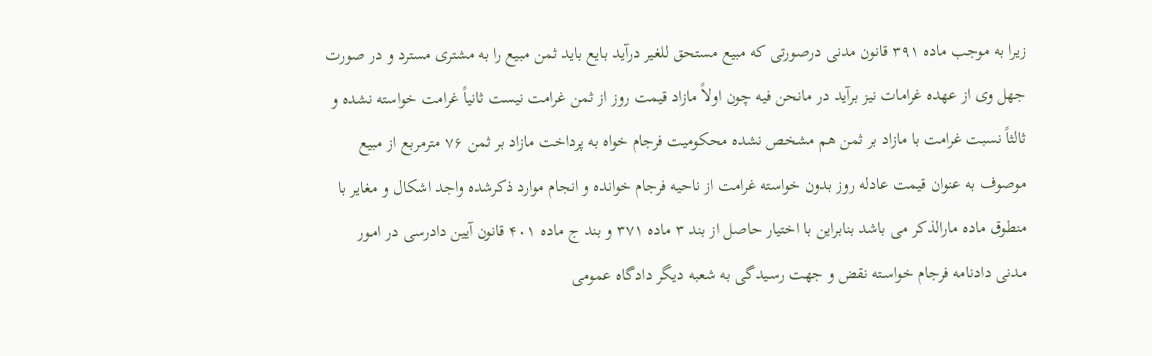زیرا به موجب ماده ۳۹۱ قانون مدنی درصورتی که مبیع مستحق للغیر درآید بایع باید ثمن مبیع را به مشتری مسترد و در صورت جهل وی از عهده غرامات نیز برآید در مانحن فیه چون اولاً مازاد قیمت روز از ثمن غرامت نیست ثانیاً غرامت خواسته نشده و ثالثاً نسبت غرامت با مازاد بر ثمن هم مشخص نشده محکومیت فرجام خواه به پرداخت مازاد بر ثمن ۷۶ مترمربع از مبیع موصوف به عنوان قیمت عادله روز بدون خواسته غرامت از ناحیه فرجام خوانده و انجام موارد ذکرشده واجد اشکال و مغایر با منطوق ماده مارالذکر می باشد بنابراین با اختیار حاصل از بند ۳ ماده ۳۷۱ و بند ج ماده ۴۰۱ قانون آیین دادرسی در امـور مـدنی دادنامه فرجام خواسـته نقض و جهت رسـیدگی به شعبه دیگر دادگاه عمومی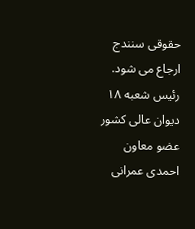حقوقی سنندج ارجاع می شود.
رئیس شعبه ۱۸ دیوان عالی کشور عضو معاون
احمدی عمرانی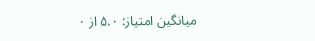میانگین امتیاز: ۵.۰ از ۰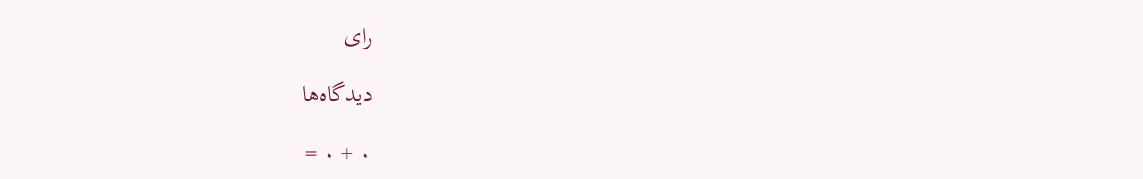رای

دیدگاه‌ها

۰ + ۰ =